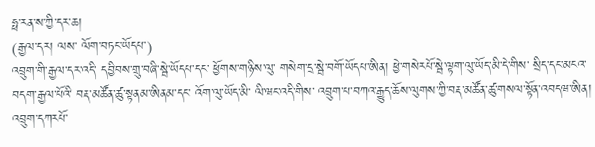ཧྥ་རན་ས་ཀྱི་དར་ཆ།
(རྒྱལ་དར། ལས་ ལོག་བཏང་ཡོདཔ་)
འབྲུག་གི་རྒྱལ་དར་འདི་ དབྱིབས་གྲུ་བཞི་སྦེ་ཡོདཔ་དང་ ཕྱོགས་གཉིས་ལུ་ གསེག་དྲ་སྦེ་བགོ་ཡོདཔ་ཨིན། ཕྱེ་གསེརཔོ་སྦེ་ལྟག་ལུ་ཡོད་མི་དེ་གིས་ སྲིད་དང་མངའ་བདག་རྒྱལ་པོའི་ བརྡ་མཚོན་ཚུ་སྟནམ་ཨིནམ་དང་ འོག་ལུ་ཡོད་མི་ ལི་ཝང་འདི་གིས་ འབྲུག་པ་བཀའ་རྒྱུད་ཆོས་ལུགས་ཀྱི་བརྡ་མཚོན་ཚུ་གསལ་སྟོན་འབདཝ་ཨིན། འབྲུག་དཀརཔོ་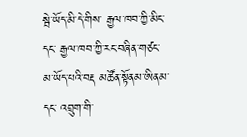སྦེ་ཡོད་མི་དེ་གིས་ རྒྱལ་ཁབ་ཀྱི་མིང་དང་ རྒྱལ་ཁབ་ཀྱི་རང་བཞིན་གཙང་མ་ཡོད་པའི་བརྡ མཚོན་སྟོནམ་ཨིནམ་དང་ འབྲུག་གི་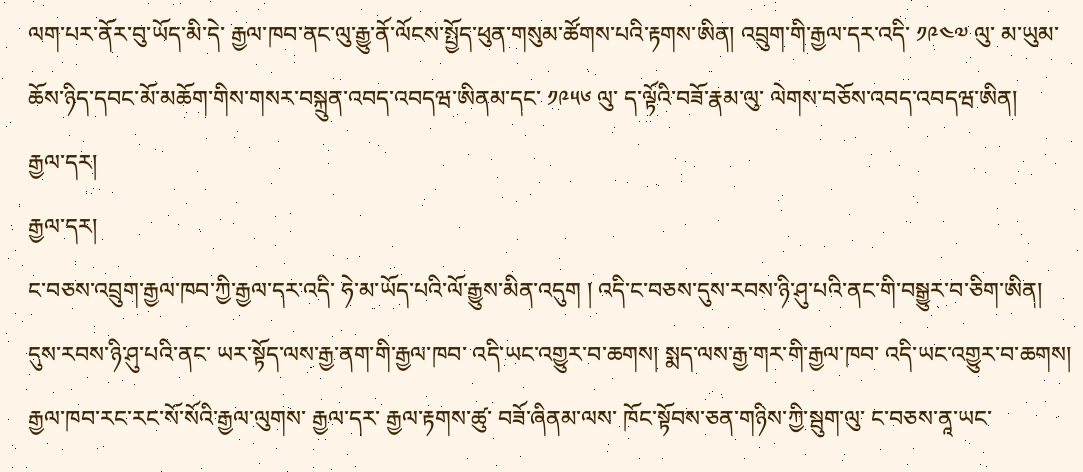ལག་པར་ནོར་བུ་ཡོད་མི་དེ་ རྒྱལ་ཁབ་ནང་ལུ་རྒྱུ་ནོ་ལོངས་སྤྱོད་ཕུན་གསུམ་ཚོགས་པའི་རྟགས་ཨིན། འབྲུག་གི་རྒྱལ་དར་འདི་ ༡༩༤༧ ལུ་ མ་ཡུམ་ ཆོས་ཉིད་དབང་མོ་མཆོག་གིས་གསར་བསྐྲུན་འབད་འབདཝ་ཨིནམ་དང་ ༡༩༥༦ ལུ་ ད་ལྟོའི་བཟོ་རྣམ་ལུ་ ལེགས་བཅོས་འབད་འབདཝ་ཨིན།
རྒྱལ་དར།
རྒྱལ་དར།
ང་བཅས་འབྲུག་རྒྱལ་ཁབ་ཀྱི་རྒྱལ་དར་འདི་ ཧེ་མ་ཡོད་པའི་ལོ་རྒྱུས་མིན་འདུག ། འདི་ང་བཅས་དུས་རབས་ཉི་ཤུ་པའི་ནང་གི་བསྒྱུར་བ་ཅིག་ཨིན། དུས་རབས་ཉི་ཤུ་པའི་ནང་ ཡར་སྟོད་ལས་རྒྱ་ནག་གི་རྒྱལ་ཁབ་ འདི་ཡང་འགྱུར་བ་ཆགས། སྨད་ལས་རྒྱ་གར་གི་རྒྱལ་ཁབ་ འདི་ཡང་འགྱུར་བ་ཆགས། རྒྱལ་ཁབ་རང་རང་སོ་སོའི་རྒྱལ་ལུགས་ རྒྱལ་དར་ རྒྱལ་རྟགས་ཚུ་ བཟོ་ཞིནམ་ལས་ ཁོང་སྟོབས་ཅན་གཉིས་ཀྱི་སྦུག་ལུ་ ང་བཅས་ནཱ་ཡང་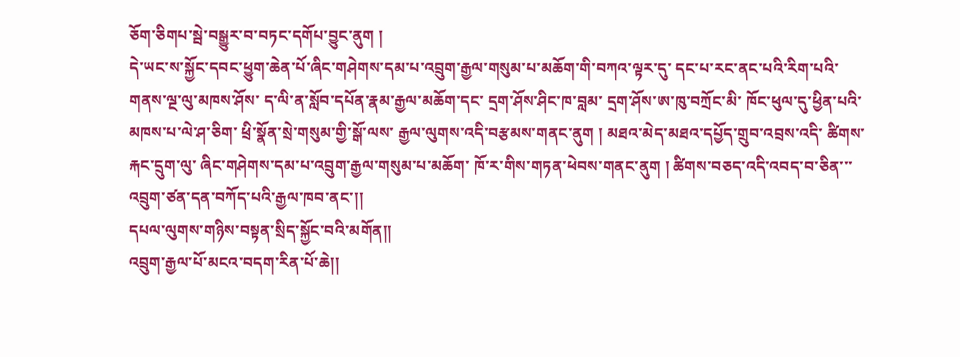ཅོག་ཅིགཔ་སྦེ་བསྒྱུར་བ་བཏང་དགོཔ་བྱུང་ནུག །
དེ་ཡང་ས་སྐྱོང་དབང་ཕྱུག་ཆེན་པོ་ཞིང་གཤེགས་དམ་པ་འབྲུག་རྒྱལ་གསུམ་པ་མཆོག་གི་བཀའ་ལྟར་དུ་ དང་པ་རང་ནང་པའི་རིག་པའི་གནས་ལྔ་ལུ་མཁས་ཤོས་ ད་ལི་ན་སློབ་དཔོན་རྣམ་རྒྱལ་མཆོག་དང་ དྲག་ཤོས་ཤིང་ཁ་བླམ་ དྲག་ཤོས་ཨ་ཁུ་བཀྲོང་མི་ ཁོང་ཕུལ་དུ་ཕྱིན་པའི་མཁས་པ་ལེ་ཤ་ཅིག་ ཕྲི་སྣོན་སྲེ་གསུམ་གྱི་སྒོ་ལས་ རྒྱལ་ལུགས་འདི་བརྩམས་གནང་ནུག ། མཐའ་མེད་མཐའ་དཔྱོད་གྲུབ་འབྲས་འདི་ ཚིགས་རྐང་དྲུག་ལུ་ ཞིང་གཤེགས་དམ་པ་འབྲུག་རྒྱལ་གསུམ་པ་མཆོག་ ཁོ་ར་གིས་གཏན་ཕེབས་གནང་ནུག ། ཚིགས་བཅད་འདི་འབད་བ་ཅིན་་་
འབྲུག་ཙན་དན་བཀོད་པའི་རྒྱལ་ཁབ་ནང་།།
དཔལ་ལུགས་གཉིས་བསྟན་སྲིད་སྐྱོང་བའི་མགོན།།
འབྲུག་རྒྱལ་པོ་མངའ་བདག་རིན་པོ་ཆེ།།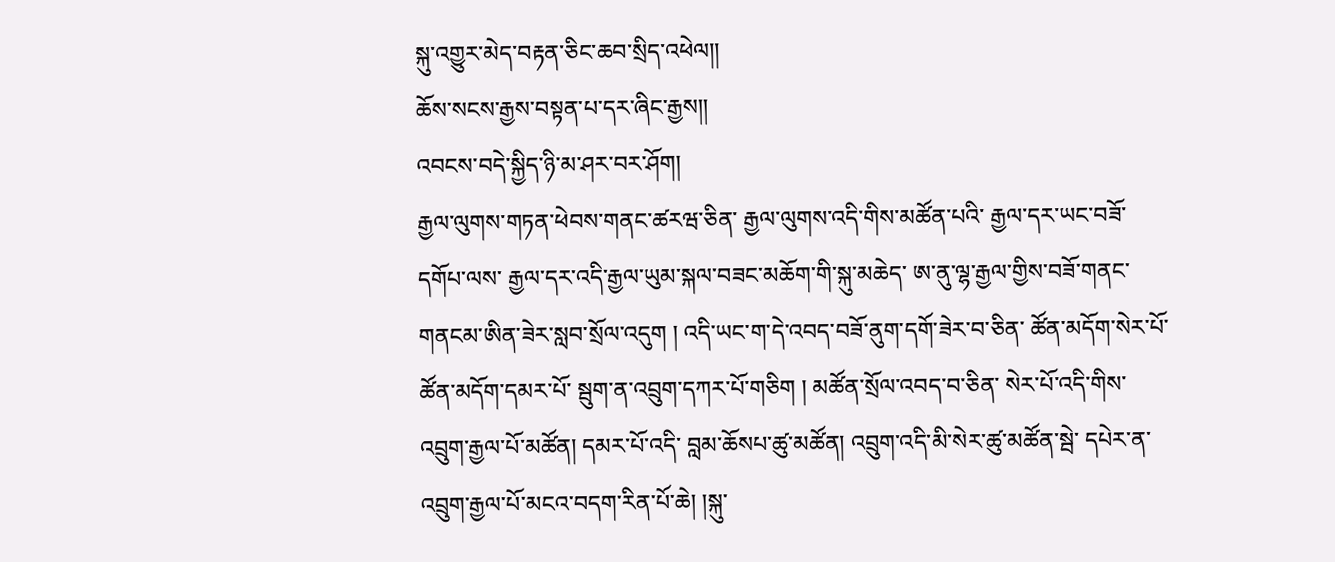སྐུ་འགྱུར་མེད་བརྟན་ཅིང་ཆབ་སྲིད་འཕེལ།།
ཆོས་སངས་རྒྱས་བསྟན་པ་དར་ཞིང་རྒྱས།།
འབངས་བདེ་སྐྱིད་ཉི་མ་ཤར་བར་ཤོག།
རྒྱལ་ལུགས་གཏན་ཕེབས་གནང་ཚརཝ་ཅིན་ རྒྱལ་ལུགས་འདི་གིས་མཚོན་པའི་ རྒྱལ་དར་ཡང་བཟོ་དགོཔ་ལས་ རྒྱལ་དར་འདི་རྒྱལ་ཡུམ་སྐལ་བཟང་མཆོག་གི་སྐུ་མཆེད་ ཨ་ནུ་ལྷ་རྒྱལ་གྱིས་བཟོ་གནང་གནངམ་ཨིན་ཟེར་སླབ་སྲོལ་འདུག ། འདི་ཡང་ག་དེ་འབད་བཟོ་ནུག་དགོ་ཟེར་བ་ཅིན་ ཚོན་མདོག་སེར་པོ་ ཚོན་མདོག་དམར་པོ་ སྦུག་ན་འབྲུག་དཀར་པོ་གཅིག ། མཚོན་སྲོལ་འབད་བ་ཅིན་ སེར་པོ་འདི་གིས་འབྲུག་རྒྱལ་པོ་མཚོན། དམར་པོ་འདི་ བླམ་ཆོསཔ་ཚུ་མཚོན། འབྲུག་འདི་མི་སེར་ཚུ་མཚོན་སྦེ་ དཔེར་ན་འབྲུག་རྒྱལ་པོ་མངའ་བདག་རིན་པོ་ཆེ། །སྐུ་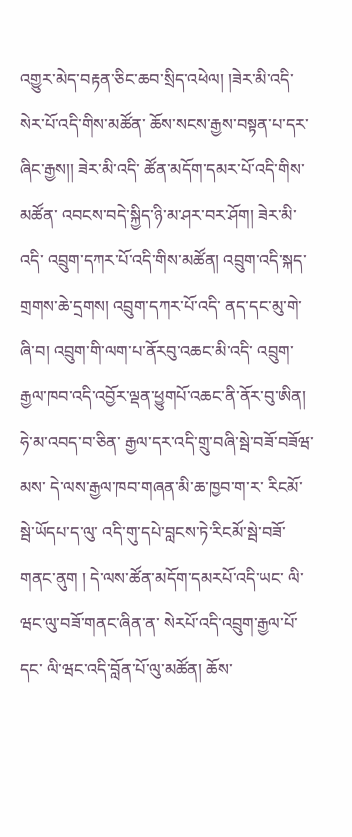འགྱུར་མེད་བརྟན་ཅིང་ཆབ་སྲིད་འཕེལ། །ཟེར་མི་འདི་ སེར་པོ་འདི་གིས་མཚོན་ ཆོས་སངས་རྒྱས་བསྟན་པ་དར་ཞིང་རྒྱས།། ཟེར་མི་འདི་ ཚོན་མདོག་དམར་པོ་འདི་གིས་མཚོན་ འབངས་བདེ་སྐྱིད་ཉི་མ་ཤར་བར་ཤོག། ཟེར་མི་འདི་ འབྲུག་དཀར་པོ་འདི་གིས་མཚོན། འབྲུག་འདི་སྐད་གྲགས་ཆེ་དྲགས། འབྲུག་དཀར་པོ་འདི་ ནད་དང་མུ་གེ་ཞི་བ། འབྲུག་གི་ལག་པ་ནོརབུ་འཆང་མི་འདི་ འབྲུག་རྒྱལ་ཁབ་འདི་འབྱོར་ལྡན་ཕྱུགཔོ་འཆང་ནི་ནོར་བུ་ཨིན།
ཧེ་མ་འབད་བ་ཅིན་ རྒྱལ་དར་འདི་གྲུ་བཞི་སྦེ་བཟོ་བཟོཝ་མས་ དེ་ལས་རྒྱལ་ཁབ་གཞན་མི་ཆ་ཁྱབ་ག་ར་ རིངམོ་སྦེ་ཡོདཔ་ད་ལུ་ འདི་གུ་དཔེ་བླངས་ཏེ་རིངམོ་སྦེ་བཟོ་གནང་ནུག ། དེ་ལས་ཚོན་མདོག་དམརཔོ་འདི་ཡང་ ལི་ཝང་ལུ་བཟོ་གནང་ཞིན་ན་ སེརཔོ་འདི་འབྲུག་རྒྱལ་པོ་དང་ ལི་ཝང་འདི་བློན་པོ་ལུ་མཚོན། ཆོས་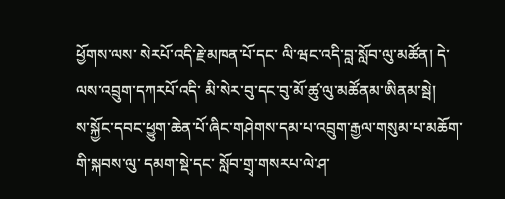ཕྱོགས་ལས་ སེརཔོ་འདི་རྗེ་མཁན་པོ་དང་ ལི་ཝང་འདི་བླ་སློབ་ལུ་མཚོན། དེ་ལས་འབྲུག་དཀརཔོ་འདི་ མི་སེར་བུ་དང་བུ་མོ་ཚུ་ལུ་མཚོནམ་ཨིནམ་སྦེ།
ས་སྐྱོང་དབང་ཕྱུག་ཆེན་པོ་ཞིང་གཤེགས་དམ་པ་འབྲུག་རྒྱལ་གསུམ་པ་མཆོག་གི་སྐབས་ལུ་ དམག་སྡེ་དང་ སློབ་གྲྭ་གསརཔ་ལེ་ཤ་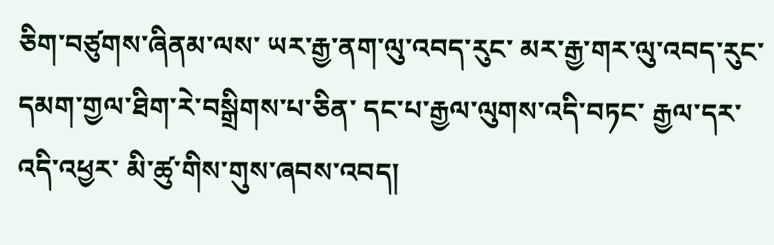ཅིག་བཙུགས་ཞིནམ་ལས་ ཡར་རྒྱ་ནག་ལུ་འབད་རུང་ མར་རྒྱ་གར་ལུ་འབད་རུང་ དམག་གྱལ་ཐིག་རེ་བསྒྲིགས་པ་ཅིན་ དང་པ་རྒྱལ་ལུགས་འདི་བཏང་ རྒྱལ་དར་འདི་འཕྱར་ མི་ཚུ་གིས་གུས་ཞབས་འབད།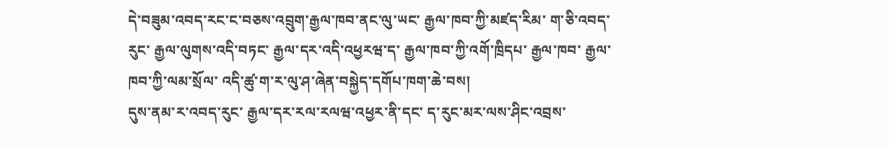དེ་བཟུམ་འབད་རང་ང་བཅས་འབྲུག་རྒྱལ་ཁབ་ནང་ལུ་ཡང་ རྒྱལ་ཁབ་ཀྱི་མཛད་རིམ་ ག་ཅི་འབད་རུང་ རྒྱལ་ལུགས་འདི་བཏང་ རྒྱལ་དར་འདི་འཕྱརཝ་ད་ རྒྱལ་ཁབ་ཀྱི་འགོ་ཁྲིདཔ་ རྒྱལ་ཁབ་ རྒྱལ་ཁབ་ཀྱི་ལམ་སྲོལ་ འདི་ཚུ་ག་ར་ལུ་ཤ་ཞེན་བསྐྱེད་དགོཔ་ཁག་ཆེ་བས།
དུས་ནམ་ར་འབད་རུང་ རྒྱལ་དར་རལ་རལཝ་འཕྱར་ནི་དང་ ད་རུང་མར་ལས་ཤིང་འབྲས་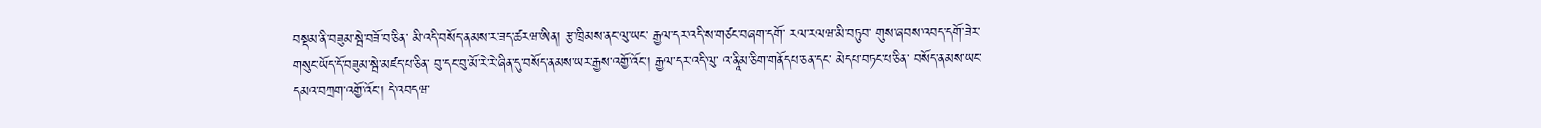བསྡམ་ནི་བཟུམ་སྦེ་བཟོ་བ་ཅིན་ མི་འདི་བསོད་ནམས་ར་ཟད་ཚརཝ་ཨིན། རྩ་ཁྲིམས་ནང་ལུ་ཡང་ རྒྱལ་དར་འདི་ས་གཙང་བཞག་དགོ་ རལ་རལཝ་མི་བཏུབ་ གུས་ཞབས་འབད་དགོ་ཟེར་གསུང་ཡོད་དོ་བཟུམ་སྦེ་མཛད་པ་ཅིན་ བུ་དང་བུ་མོ་རེ་རེ་ཞིན་དུ་བསོད་ནམས་ཡར་རྒྱས་འགྱོ་འོང་། རྒྱལ་དར་འདི་ལུ་ འ་ནཱིམ་ཅིག་གནོདཔ་ཅན་དང་ མེདཔ་བཏང་པ་ཅིན་ བསོད་ནམས་ཡང་དམའ་བཀྲག་འགྱོ་འོང་། དེ་འབདཝ་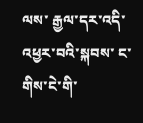ལས་ རྒྱལ་དར་འདི་འཕྱར་བའི་སྐབས་ ང་གིས་ངེ་གི་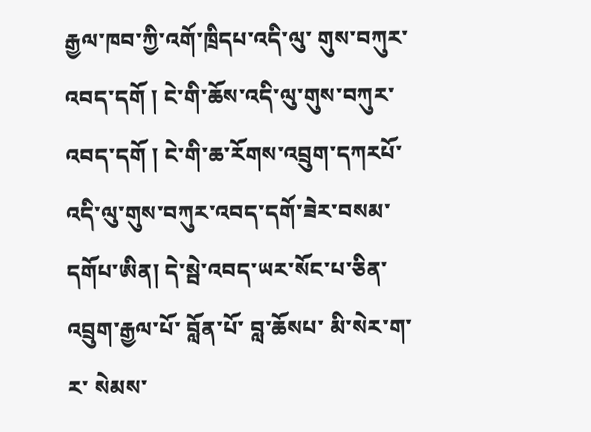རྒྱལ་ཁབ་ཀྱི་འགོ་ཁྲིདཔ་འདི་ལུ་ གུས་བཀུར་འབད་དགོ ། ངེ་གི་ཆོས་འདི་ལུ་གུས་བཀུར་འབད་དགོ ། ངེ་གི་ཆ་རོགས་འབྲུག་དཀརཔོ་འདི་ལུ་གུས་བཀུར་འབད་དགོ་ཟེར་བསམ་དགོཔ་ཨིན། དེ་སྦེ་འབད་ཡར་སོང་པ་ཅིན་ འབྲུག་རྒྱལ་པོ་ བློན་པོ་ བླ་ཆོསཔ་ མི་སེར་ག་ར་ སེམས་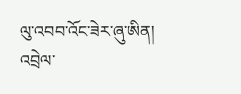ལུ་འབབ་འོང་ཟེར་ཞུ་ཨིན།
འབྲེལ་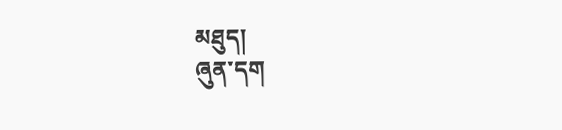མཐུད།
ཞུན་དག